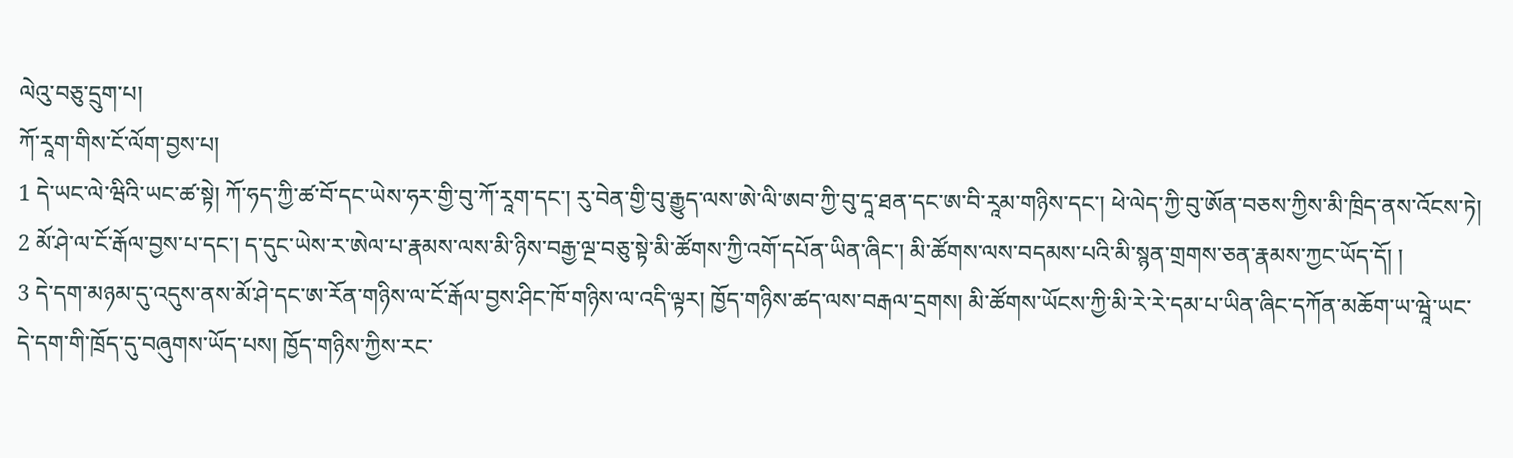ལེའུ་བཅུ་དྲུག་པ།
ཀོ་རཱག་གིས་ངོ་ལོག་བྱས་པ།
1 དེ་ཡང་ལེ་ཝིའི་ཡང་ཚ་སྟེ། ཀོ་ཧད་ཀྱི་ཚ་བོ་དང་ཡེས་ཧར་གྱི་བུ་ཀོ་རཱག་དང་། རུ་བེན་གྱི་བུ་རྒྱུད་ལས་ཨེ་ལི་ཨབ་ཀྱི་བུ་དཱ་ཐན་དང་ཨ་བི་རཱམ་གཉིས་དང་། ཕེ་ལེད་ཀྱི་བུ་ཨོན་བཅས་ཀྱིས་མི་ཁྲིད་ནས་འོངས་ཏེ།
2 མོ་ཤེ་ལ་ངོ་རྒོལ་བྱས་པ་དང་། ད་དུང་ཡེས་ར་ཨེལ་པ་རྣམས་ལས་མི་ཉིས་བརྒྱ་ལྔ་བཅུ་སྟེ་མི་ཚོགས་ཀྱི་འགོ་དཔོན་ཡིན་ཞིང་། མི་ཚོགས་ལས་བདམས་པའི་མི་སྙན་གྲགས་ཅན་རྣམས་ཀྱང་ཡོད་དོ། །
3 དེ་དག་མཉམ་དུ་འདུས་ནས་མོ་ཤེ་དང་ཨ་རོན་གཉིས་ལ་ངོ་རྒོལ་བྱས་ཤིང་ཁོ་གཉིས་ལ་འདི་ལྟར། ཁྱོད་གཉིས་ཚད་ལས་བརྒལ་དྲགས། མི་ཚོགས་ཡོངས་ཀྱི་མི་རེ་རེ་དམ་པ་ཡིན་ཞིང་དཀོན་མཆོག་ཡ་ཝཱེ་ཡང་དེ་དག་གི་ཁྲོད་དུ་བཞུགས་ཡོད་པས། ཁྱོད་གཉིས་ཀྱིས་རང་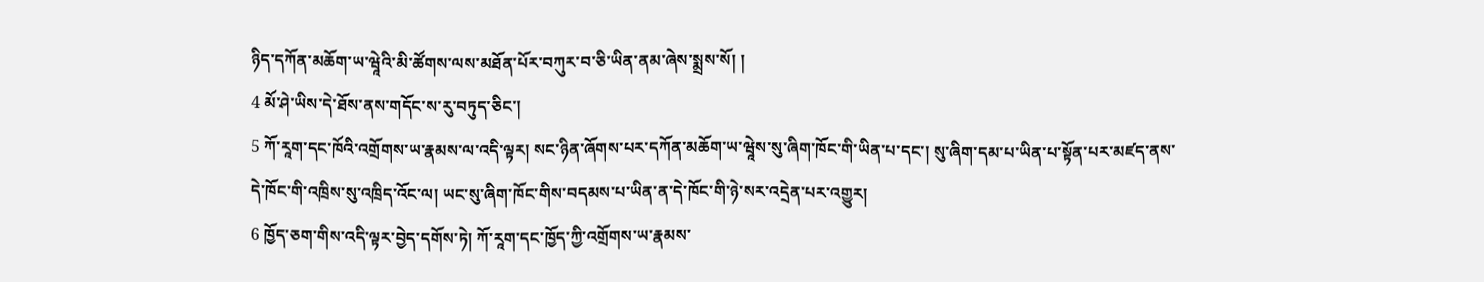ཉིད་དཀོན་མཆོག་ཡ་ཝཱེའི་མི་ཚོགས་ལས་མཐོན་པོར་བཀུར་བ་ཅི་ཡིན་ནམ་ཞེས་སྨྲས་སོ། །
4 མོ་ཤེ་ཡིས་དེ་ཐོས་ནས་གདོང་ས་རུ་བཏུད་ཅིང་།
5 ཀོ་རཱག་དང་ཁོའི་འགྲོགས་ཡ་རྣམས་ལ་འདི་ལྟར། སང་ཉིན་ཞོགས་པར་དཀོན་མཆོག་ཡ་ཝཱེས་སུ་ཞིག་ཁོང་གི་ཡིན་པ་དང་། སུ་ཞིག་དམ་པ་ཡིན་པ་སྟོན་པར་མཛད་ནས་དེ་ཁོང་གི་འཁྲིས་སུ་འཁྲིད་འོང་ལ། ཡང་སུ་ཞིག་ཁོང་གིས་བདམས་པ་ཡིན་ན་དེ་ཁོང་གི་ཉེ་སར་འདྲེན་པར་འགྱུར།
6 ཁྱོད་ཅག་གིས་འདི་ལྟར་བྱེད་དགོས་ཏེ། ཀོ་རཱག་དང་ཁྱོད་ཀྱི་འགྲོགས་ཡ་རྣམས་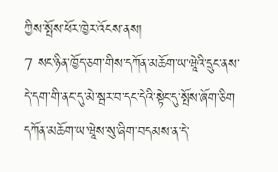ཀྱིས་སྤོས་ཕོར་ཁྱེར་འོངས་ནས།
7 སང་ཉིན་ཁྱོད་ཅག་གིས་དཀོན་མཆོག་ཡ་ཝཱེའི་དྲུང་ནས་དེ་དག་གི་ནང་དུ་མེ་སྦར་བ་དང་དེའི་སྟེང་དུ་སྤོས་ཞོག་ཅིག དཀོན་མཆོག་ཡ་ཝཱེས་སུ་ཞིག་བདམས་ན་དེ་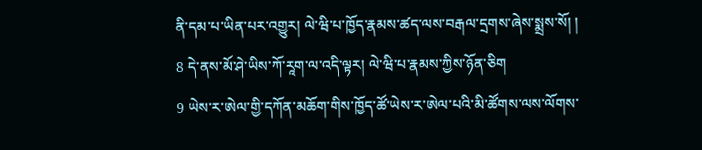ནི་དམ་པ་ཡིན་པར་འགྱུར། ལེ་ཝི་པ་ཁྱོད་རྣམས་ཚད་ལས་བརྒལ་དྲགས་ཞེས་སྨྲས་སོ། །
8 དེ་ནས་མོ་ཤེ་ཡིས་ཀོ་རཱག་ལ་འདི་ལྟར། ལེ་ཝི་པ་རྣམས་ཀྱིས་ཉོན་ཅིག
9 ཡེས་ར་ཨེལ་གྱི་དཀོན་མཆོག་གིས་ཁྱོད་ཚོ་ཡེས་ར་ཨེལ་པའི་མི་ཚོགས་ལས་ལོགས་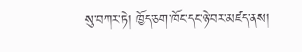སུ་བཀར་ཏེ། ཁྱོད་ཅག་ཁོང་དང་ཉེ་བར་མཛད་ནས།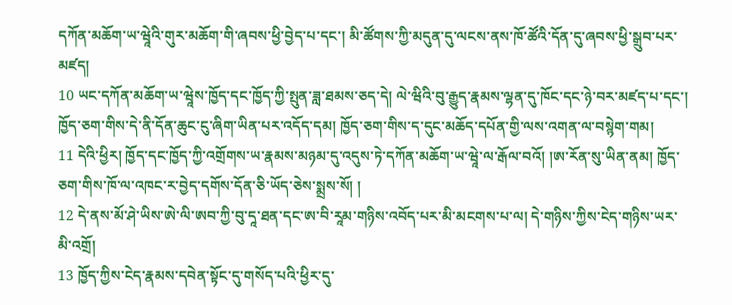དཀོན་མཆོག་ཡ་ཝཱེའི་གུར་མཆོག་གི་ཞབས་ཕྱི་བྱེད་པ་དང་། མི་ཚོགས་ཀྱི་མདུན་དུ་ལངས་ནས་ཁོ་ཚོའི་དོན་དུ་ཞབས་ཕྱི་སྒྲུབ་པར་མཛད།
10 ཡང་དཀོན་མཆོག་ཡ་ཝཱེས་ཁྱོད་དང་ཁྱོད་ཀྱི་སྤུན་ཟླ་ཐམས་ཅད་དེ། ལེ་ཝིའི་བུ་རྒྱུད་རྣམས་ལྷན་དུ་ཁོང་དང་ཉེ་བར་མཛད་པ་དང་། ཁྱོད་ཅག་གིས་དེ་ནི་དོན་ཆུང་ངུ་ཞིག་ཡིན་པར་འདོད་དམ། ཁྱོད་ཅག་གིས་ད་དུང་མཆོད་དཔོན་གྱི་ལས་འགན་ལ་བསྙེག་གམ།
11 དེའི་ཕྱིར། ཁྱོད་དང་ཁྱོད་ཀྱི་འགྲོགས་ཡ་རྣམས་མཉམ་དུ་འདུས་ཏེ་དཀོན་མཆོག་ཡ་ཝཱེ་ལ་རྒོལ་བའོ། །ཨ་རོན་སུ་ཡིན་ནམ། ཁྱོད་ཅག་གིས་ཁོ་ལ་འཁང་ར་བྱེད་དགོས་དོན་ཅི་ཡོད་ཅེས་སྨྲས་སོ། །
12 དེ་ནས་མོ་ཤེ་ཡིས་ཨེ་ལི་ཨབ་ཀྱི་བུ་དཱ་ཐན་དང་ཨ་བི་རཱམ་གཉིས་འབོད་པར་མི་མངགས་པ་ལ། དེ་གཉིས་ཀྱིས་ངེད་གཉིས་ཡར་མི་འགྲོ།
13 ཁྱོད་ཀྱིས་ངེད་རྣམས་དབེན་སྟོང་དུ་གསོད་པའི་ཕྱིར་དུ་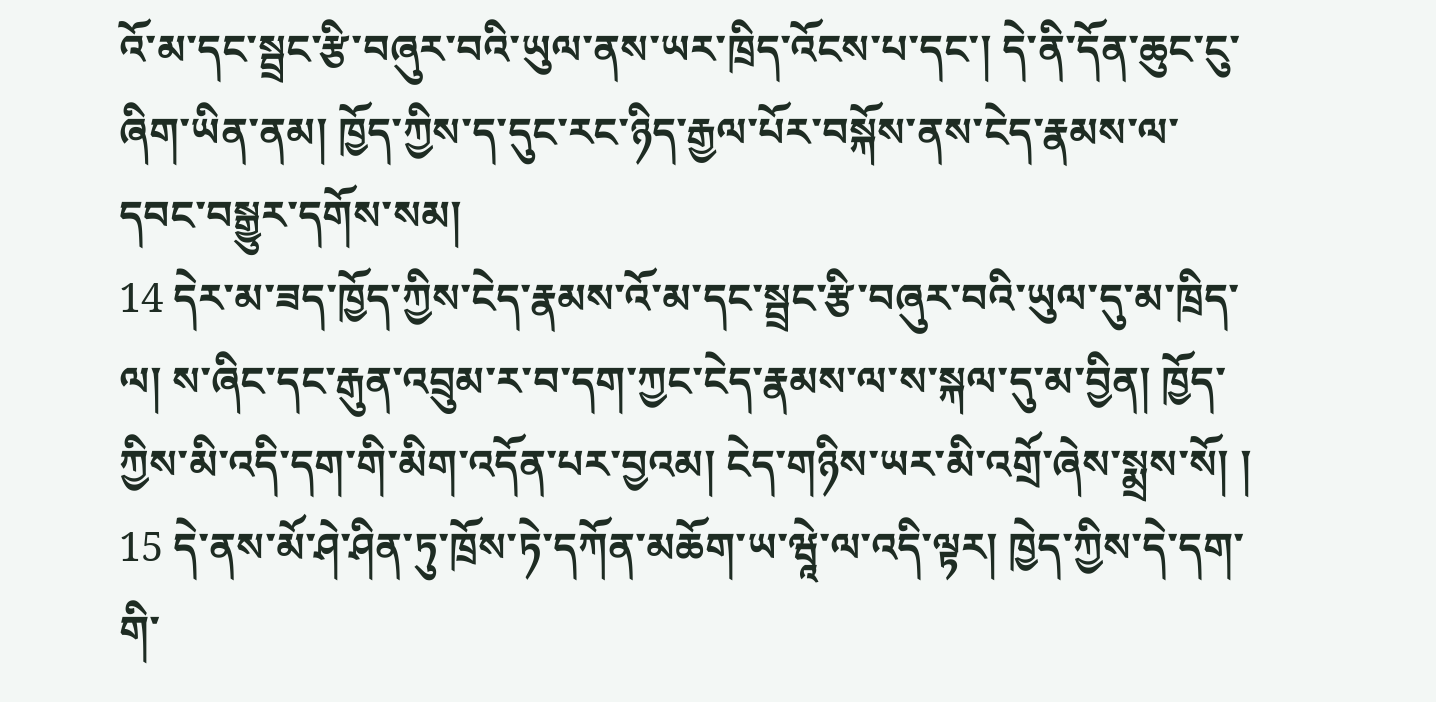འོ་མ་དང་སྦྲང་རྩི་བཞུར་བའི་ཡུལ་ནས་ཡར་ཁྲིད་འོངས་པ་དང་། དེ་ནི་དོན་ཆུང་ངུ་ཞིག་ཡིན་ནམ། ཁྱོད་ཀྱིས་ད་དུང་རང་ཉིད་རྒྱལ་པོར་བསྐོས་ནས་ངེད་རྣམས་ལ་དབང་བསྒྱུར་དགོས་སམ།
14 དེར་མ་ཟད་ཁྱོད་ཀྱིས་ངེད་རྣམས་འོ་མ་དང་སྦྲང་རྩི་བཞུར་བའི་ཡུལ་དུ་མ་ཁྲིད་ལ། ས་ཞིང་དང་རྒུན་འབྲུམ་ར་བ་དག་ཀྱང་ངེད་རྣམས་ལ་ས་སྐལ་དུ་མ་བྱིན། ཁྱོད་ཀྱིས་མི་འདི་དག་གི་མིག་འདོན་པར་བྱའམ། ངེད་གཉིས་ཡར་མི་འགྲོ་ཞེས་སྨྲས་སོ། །
15 དེ་ནས་མོ་ཤེ་ཤིན་ཏུ་ཁྲོས་ཏེ་དཀོན་མཆོག་ཡ་ཝཱེ་ལ་འདི་ལྟར། ཁྱེད་ཀྱིས་དེ་དག་གི་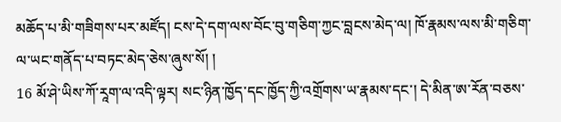མཆོད་པ་མི་གཟིགས་པར་མཛོད། ངས་དེ་དག་ལས་བོང་བུ་གཅིག་ཀྱང་བླངས་མེད་ལ། ཁོ་རྣམས་ལས་མི་གཅིག་ལ་ཡང་གནོད་པ་བཏང་མེད་ཅེས་ཞུས་སོ། །
16 མོ་ཤེ་ཡིས་ཀོ་རཱག་ལ་འདི་ལྟར། སང་ཉིན་ཁྱོད་དང་ཁྱོད་ཀྱི་འགྲོགས་ཡ་རྣམས་དང་། དེ་མིན་ཨ་རོན་བཅས་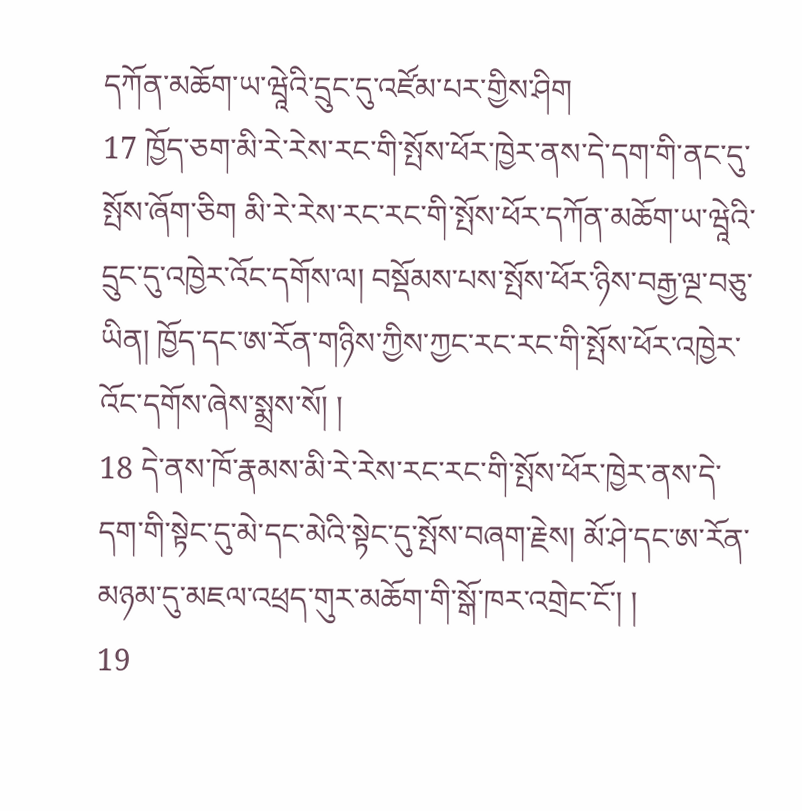དཀོན་མཆོག་ཡ་ཝཱེའི་དྲུང་དུ་འཛོམ་པར་གྱིས་ཤིག
17 ཁྱོད་ཅག་མི་རེ་རེས་རང་གི་སྤོས་ཕོར་ཁྱེར་ནས་དེ་དག་གི་ནང་དུ་སྤོས་ཞོག་ཅིག མི་རེ་རེས་རང་རང་གི་སྤོས་ཕོར་དཀོན་མཆོག་ཡ་ཝཱེའི་དྲུང་དུ་འཁྱེར་འོང་དགོས་ལ། བསྡོམས་པས་སྤོས་ཕོར་ཉིས་བརྒྱ་ལྔ་བཅུ་ཡིན། ཁྱོད་དང་ཨ་རོན་གཉིས་ཀྱིས་ཀྱང་རང་རང་གི་སྤོས་ཕོར་འཁྱེར་འོང་དགོས་ཞེས་སྨྲས་སོ། །
18 དེ་ནས་ཁོ་རྣམས་མི་རེ་རེས་རང་རང་གི་སྤོས་ཕོར་ཁྱེར་ནས་དེ་དག་གི་སྟེང་དུ་མེ་དང་མེའི་སྟེང་དུ་སྤོས་བཞག་རྗེས། མོ་ཤེ་དང་ཨ་རོན་མཉམ་དུ་མཇལ་འཕྲད་གུར་མཆོག་གི་སྒོ་ཁར་འགྲེང་ངོ་། །
19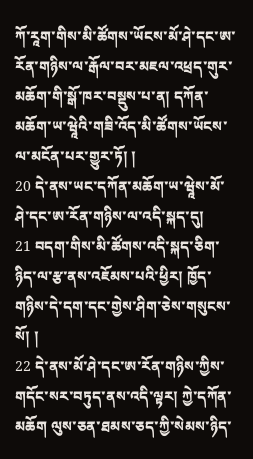ཀོ་རཱག་གིས་མི་ཚོགས་ཡོངས་མོ་ཤེ་དང་ཨ་རོན་གཉིས་ལ་རྒོལ་བར་མཇལ་འཕྲད་གུར་མཆོག་གི་སྒོ་ཁར་བསྡུས་པ་ན། དཀོན་མཆོག་ཡ་ཝཱེའི་གཟི་འོད་མི་ཚོགས་ཡོངས་ལ་མངོན་པར་གྱུར་ཏོ། །
20 དེ་ནས་ཡང་དཀོན་མཆོག་ཡ་ཝཱེས་མོ་ཤེ་དང་ཨ་རོན་གཉིས་ལ་འདི་སྐད་དུ།
21 བདག་གིས་མི་ཚོགས་འདི་སྐད་ཅིག་ཉིད་ལ་རྩ་ནས་འཇོམས་པའི་ཕྱིར། ཁྱོད་གཉིས་དེ་དག་དང་གྱེས་ཤིག་ཅེས་གསུངས་སོ། །
22 དེ་ནས་མོ་ཤེ་དང་ཨ་རོན་གཉིས་ཀྱིས་གདོང་སར་བཏུད་ནས་འདི་ལྟར། ཀྱེ་དཀོན་མཆོག ལུས་ཅན་ཐམས་ཅད་ཀྱི་སེམས་ཉིད་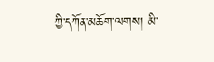ཀྱི་དཀོན་མཆོག་ལགས། མི་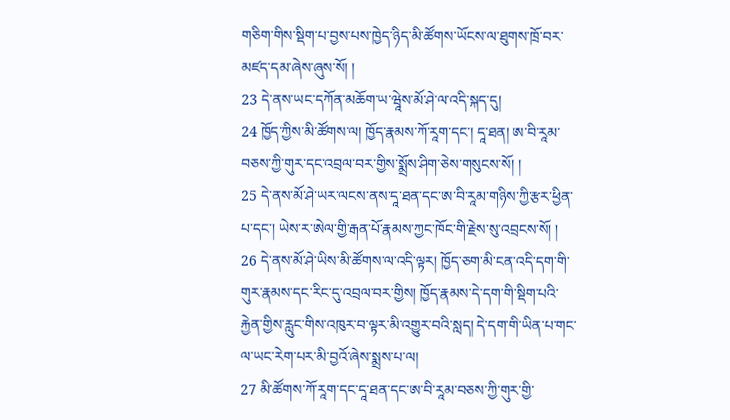གཅིག་གིས་སྡིག་པ་བྱས་པས་ཁྱེད་ཉིད་མི་ཚོགས་ཡོངས་ལ་ཐུགས་ཁྲོ་བར་མཛད་དམ་ཞེས་ཞུས་སོ། །
23 དེ་ནས་ཡང་དཀོན་མཆོག་ཡ་ཝཱེས་མོ་ཤེ་ལ་འདི་སྐད་དུ།
24 ཁྱོད་ཀྱིས་མི་ཚོགས་ལ། ཁྱོད་རྣམས་ཀོ་རཱག་དང་། དཱ་ཐན། ཨ་བི་རཱམ་བཅས་ཀྱི་གུར་དང་འབྲལ་བར་གྱིས་སྨྲོས་ཤིག་ཅེས་གསུངས་སོ། །
25 དེ་ནས་མོ་ཤེ་ཡར་ལངས་ནས་དཱ་ཐན་དང་ཨ་བི་རཱམ་གཉིས་ཀྱི་རྩར་ཕྱིན་པ་དང་། ཡེས་ར་ཨེལ་གྱི་རྒན་པོ་རྣམས་ཀྱང་ཁོང་གི་རྗེས་སུ་འབྲངས་སོ། །
26 དེ་ནས་མོ་ཤེ་ཡིས་མི་ཚོགས་ལ་འདི་ལྟར། ཁྱོད་ཅག་མི་ངན་འདི་དག་གི་གུར་རྣམས་དང་རིང་དུ་འབྲལ་བར་གྱིས། ཁྱོད་རྣམས་དེ་དག་གི་སྡིག་པའི་རྐྱེན་གྱིས་རླུང་གིས་འཁུར་བ་ལྟར་མི་འགྱུར་བའི་སླད། དེ་དག་གི་ཡིན་པ་གང་ལ་ཡང་རེག་པར་མི་བྱའོ་ཞེས་སྨྲས་པ་ལ།
27 མི་ཚོགས་ཀོ་རཱག་དང་དཱ་ཐན་དང་ཨ་བི་རཱམ་བཅས་ཀྱི་གུར་གྱི་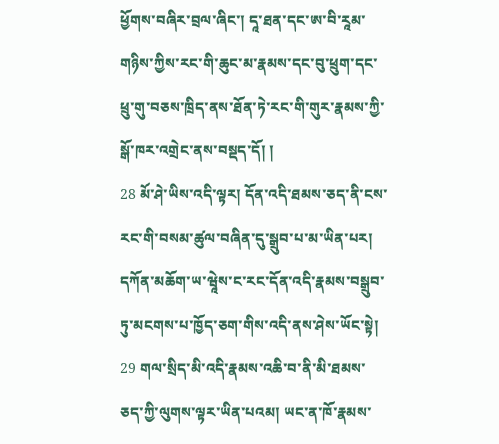ཕྱོགས་བཞིར་བྲལ་ཞིང་། དཱ་ཐན་དང་ཨ་བི་རཱམ་གཉིས་ཀྱིས་རང་གི་ཆུང་མ་རྣམས་དང་བུ་ཕྲུག་དང་ཕྲུ་གུ་བཅས་ཁྲིད་ནས་ཐོན་ཏེ་རང་གི་གུར་རྣམས་ཀྱི་སྒོ་ཁར་འགྲེང་ནས་བསྡད་དོ། །
28 མོ་ཤེ་ཡིས་འདི་ལྟར། དོན་འདི་ཐམས་ཅད་ནི་ངས་རང་གི་བསམ་ཚུལ་བཞིན་དུ་སྒྲུབ་པ་མ་ཡིན་པར། དཀོན་མཆོག་ཡ་ཝཱེས་ང་རང་དོན་འདི་རྣམས་བསྒྲུབ་ཏུ་མངགས་པ་ཁྱོད་ཅག་གིས་འདི་ནས་ཤེས་ཡོང་སྟེ།
29 གལ་སྲིད་མི་འདི་རྣམས་འཆི་བ་ནི་མི་ཐམས་ཅད་ཀྱི་ལུགས་ལྟར་ཡིན་པའམ། ཡང་ན་ཁོ་རྣམས་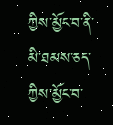ཀྱིས་མྱོང་བ་ནི་མི་ཐམས་ཅད་ཀྱིས་མྱོང་བ་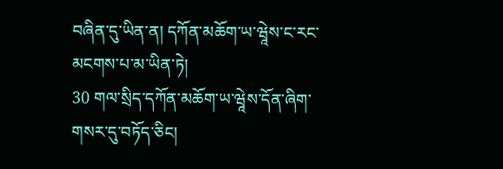བཞིན་དུ་ཡིན་ན། དཀོན་མཆོག་ཡ་ཝཱེས་ང་རང་མངགས་པ་མ་ཡིན་ཏེ།
30 གལ་སྲིད་དཀོན་མཆོག་ཡ་ཝཱེས་དོན་ཞིག་གསར་དུ་བཏོད་ཅིང།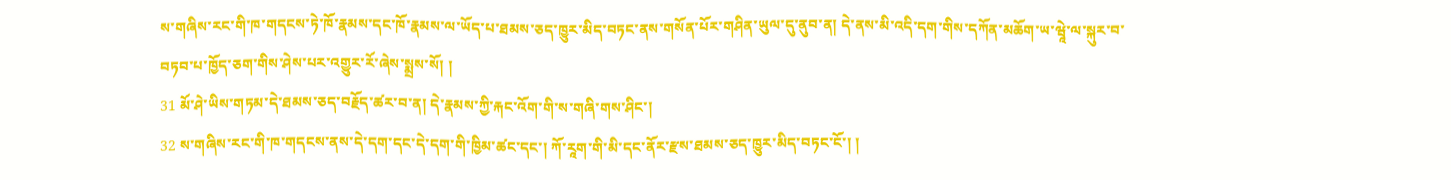ས་གཞིས་རང་གི་ཁ་གདངས་ཏེ་ཁོ་རྣམས་དང་ཁོ་རྣམས་ལ་ཡོད་པ་ཐམས་ཅད་ཁྱུར་མིད་བཏང་ནས་གསོན་པོར་གཤིན་ཡུལ་དུ་ནུབ་ན། དེ་ནས་མི་འདི་དག་གིས་དཀོན་མཆོག་ཡ་ཝཱེ་ལ་སྐུར་བ་བཏབ་པ་ཁྱོད་ཅག་གིས་ཤེས་པར་འགྱུར་རོ་ཞེས་སྨྲས་སོ། །
31 མོ་ཤེ་ཡིས་གཏམ་དེ་ཐམས་ཅད་བརྗོད་ཚར་བ་ན། དེ་རྣམས་ཀྱི་རྐང་འོག་གི་ས་གཞི་གས་ཤིང་།
32 ས་གཞིས་རང་གི་ཁ་གདངས་ནས་དེ་དག་དང་དེ་དག་གི་ཁྱིམ་ཚང་དང་། ཀོ་རཱག་གི་མི་དང་ནོར་རྫས་ཐམས་ཅད་ཁྱུར་མིད་བཏང་ངོ་། །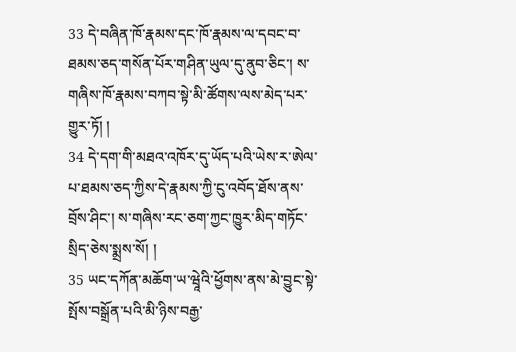33 དེ་བཞིན་ཁོ་རྣམས་དང་ཁོ་རྣམས་ལ་དབང་བ་ཐམས་ཅད་གསོན་པོར་གཤིན་ཡུལ་དུ་ནུབ་ཅིང་། ས་གཞིས་ཁོ་རྣམས་བཀབ་སྟེ་མི་ཚོགས་ལས་མེད་པར་གྱུར་ཏོ། །
34 དེ་དག་གི་མཐའ་འཁོར་དུ་ཡོད་པའི་ཡེས་ར་ཨེལ་པ་ཐམས་ཅད་ཀྱིས་དེ་རྣམས་ཀྱི་ངུ་འབོད་ཐོས་ནས་བྲོས་ཤིང་། ས་གཞིས་རང་ཅག་ཀྱང་ཁྱུར་མིད་གཏོང་སྲིད་ཅེས་སྨྲས་སོ། །
35 ཡང་དཀོན་མཆོག་ཡ་ཝཱེའི་ཕྱོགས་ནས་མེ་བྱུང་སྟེ་སྤོས་བསྒྲོན་པའི་མི་ཉིས་བརྒྱ་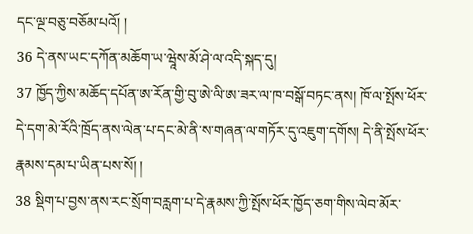དང་ལྔ་བཅུ་བཅོམ་པའོ། །
36 དེ་ནས་ཡང་དཀོན་མཆོག་ཡ་ཝཱེས་མོ་ཤེ་ལ་འདི་སྐད་དུ།
37 ཁྱོད་ཀྱིས་མཆོད་དཔོན་ཨ་རོན་གྱི་བུ་ཨེ་ལི་ཨ་ཟར་ལ་ཁ་བསྒོ་བཏང་ནས། ཁོ་ལ་སྤོས་ཕོར་དེ་དག་མེ་རོའི་ཁྲོད་ནས་ལེན་པ་དང་མེ་ནི་ས་གཞན་ལ་གཏོར་དུ་འཇུག་དགོས། དེ་ནི་སྤོས་ཕོར་རྣམས་དམ་པ་ཡིན་པས་སོ། །
38 སྡིག་པ་བྱས་ནས་རང་སྲོག་བརླག་པ་དེ་རྣམས་ཀྱི་སྤོས་ཕོར་ཁྱོད་ཅག་གིས་ལེབ་མོར་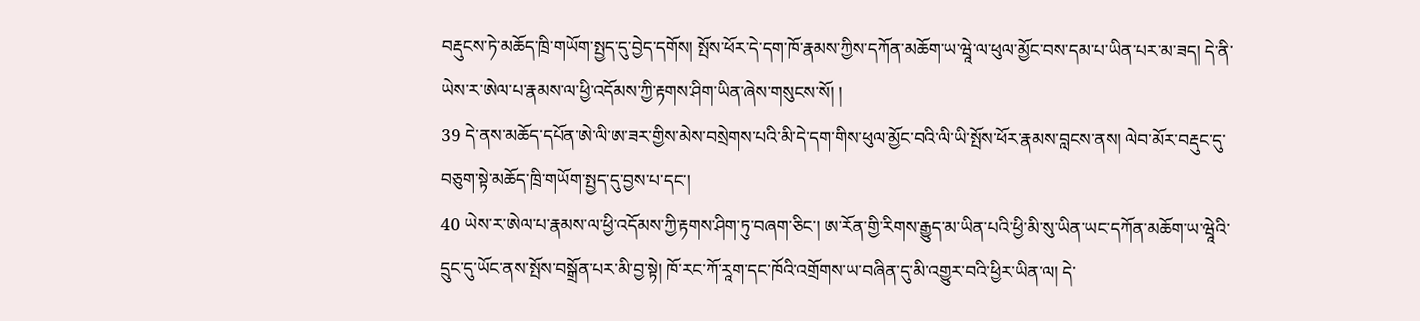བརྡུངས་ཏེ་མཆོད་ཁྲི་གཡོག་སྤྱད་དུ་བྱེད་དགོས། སྤོས་ཕོར་དེ་དག་ཁོ་རྣམས་ཀྱིས་དཀོན་མཆོག་ཡ་ཝཱེ་ལ་ཕུལ་མྱོང་བས་དམ་པ་ཡིན་པར་མ་ཟད། དེ་ནི་ཡེས་ར་ཨེལ་པ་རྣམས་ལ་ཕྱི་འདོམས་ཀྱི་རྟགས་ཤིག་ཡིན་ཞེས་གསུངས་སོ། །
39 དེ་ནས་མཆོད་དཔོན་ཨེ་ལི་ཨ་ཟར་གྱིས་མེས་བསྲེགས་པའི་མི་དེ་དག་གིས་ཕུལ་མྱོང་བའི་ལི་ཡི་སྤོས་ཕོར་རྣམས་བླངས་ནས། ལེབ་མོར་བརྡུང་དུ་བཅུག་སྟེ་མཆོད་ཁྲི་གཡོག་སྤྱད་དུ་བྱས་པ་དང་།
40 ཡེས་ར་ཨེལ་པ་རྣམས་ལ་ཕྱི་འདོམས་ཀྱི་རྟགས་ཤིག་ཏུ་བཞག་ཅིང་། ཨ་རོན་གྱི་རིགས་རྒྱུད་མ་ཡིན་པའི་ཕྱི་མི་སུ་ཡིན་ཡང་དཀོན་མཆོག་ཡ་ཝཱེའི་དྲུང་དུ་ཡོང་ནས་སྤོས་བསྒྲོན་པར་མི་བྱ་སྟེ། ཁོ་རང་ཀོ་རཱག་དང་ཁོའི་འགྲོགས་ཡ་བཞིན་དུ་མི་འགྱུར་བའི་ཕྱིར་ཡིན་ལ། དེ་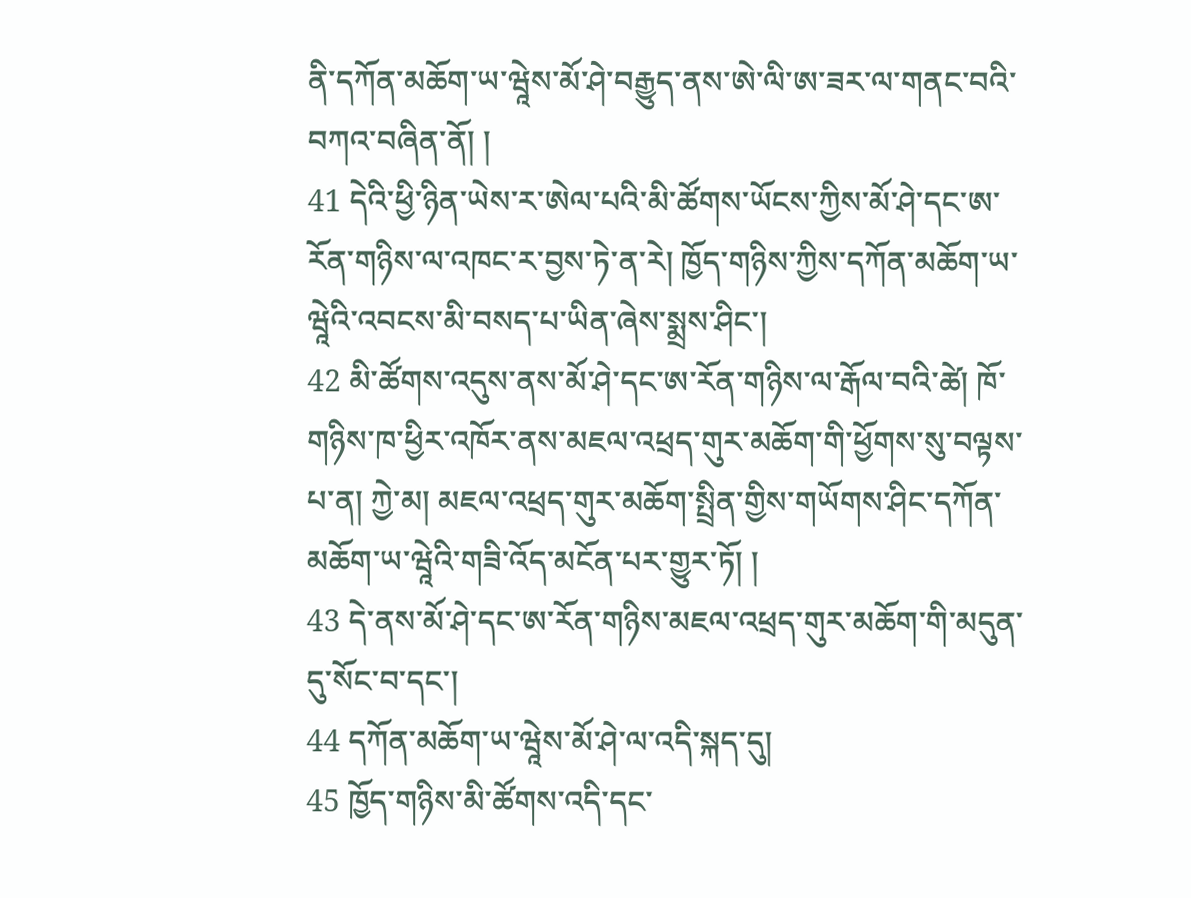ནི་དཀོན་མཆོག་ཡ་ཝཱེས་མོ་ཤེ་བརྒྱུད་ནས་ཨེ་ལི་ཨ་ཟར་ལ་གནང་བའི་བཀའ་བཞིན་ནོ། །
41 དེའི་ཕྱི་ཉིན་ཡེས་ར་ཨེལ་པའི་མི་ཚོགས་ཡོངས་ཀྱིས་མོ་ཤེ་དང་ཨ་རོན་གཉིས་ལ་འཁང་ར་བྱས་ཏེ་ན་རེ། ཁྱོད་གཉིས་ཀྱིས་དཀོན་མཆོག་ཡ་ཝཱེའི་འབངས་མི་བསད་པ་ཡིན་ཞེས་སྨྲས་ཤིང་།
42 མི་ཚོགས་འདུས་ནས་མོ་ཤེ་དང་ཨ་རོན་གཉིས་ལ་རྒོལ་བའི་ཚེ། ཁོ་གཉིས་ཁ་ཕྱིར་འཁོར་ནས་མཇལ་འཕྲད་གུར་མཆོག་གི་ཕྱོགས་སུ་བལྟས་པ་ན། ཀྱེ་མ། མཇལ་འཕྲད་གུར་མཆོག་སྤྲིན་གྱིས་གཡོགས་ཤིང་དཀོན་མཆོག་ཡ་ཝཱེའི་གཟི་འོད་མངོན་པར་གྱུར་ཏོ། །
43 དེ་ནས་མོ་ཤེ་དང་ཨ་རོན་གཉིས་མཇལ་འཕྲད་གུར་མཆོག་གི་མདུན་དུ་སོང་བ་དང་།
44 དཀོན་མཆོག་ཡ་ཝཱེས་མོ་ཤེ་ལ་འདི་སྐད་དུ།
45 ཁྱོད་གཉིས་མི་ཚོགས་འདི་དང་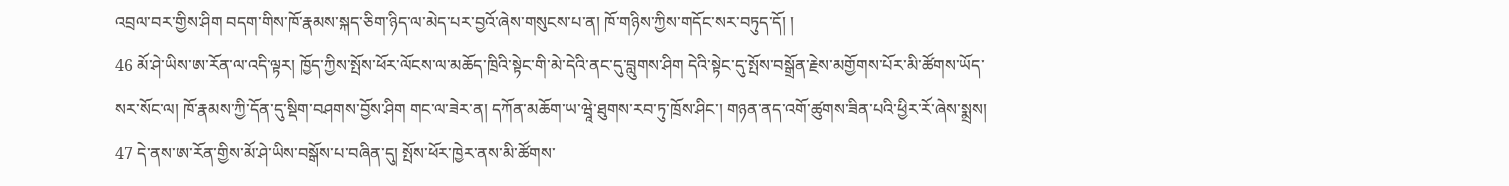འབྲལ་བར་གྱིས་ཤིག བདག་གིས་ཁོ་རྣམས་སྐད་ཅིག་ཉིད་ལ་མེད་པར་བྱའོ་ཞེས་གསུངས་པ་ན། ཁོ་གཉིས་ཀྱིས་གདོང་སར་བཏུད་དོ། །
46 མོ་ཤེ་ཡིས་ཨ་རོན་ལ་འདི་ལྟར། ཁྱོད་ཀྱིས་སྤོས་ཕོར་ལོངས་ལ་མཆོད་ཁྲིའི་སྟེང་གི་མེ་དེའི་ནང་དུ་བླུགས་ཤིག དེའི་སྟེང་དུ་སྤོས་བསྒྲོན་རྗེས་མགྱོགས་པོར་མི་ཚོགས་ཡོད་སར་སོང་ལ། ཁོ་རྣམས་ཀྱི་དོན་དུ་སྡིག་བཤགས་བྱོས་ཤིག གང་ལ་ཟེར་ན། དཀོན་མཆོག་ཡ་ཝཱེ་ཐུགས་རབ་ཏུ་ཁྲོས་ཤིང་། གཉན་ནད་འགོ་ཚུགས་ཟིན་པའི་ཕྱིར་རོ་ཞེས་སྨྲས།
47 དེ་ནས་ཨ་རོན་གྱིས་མོ་ཤེ་ཡིས་བསྒོས་པ་བཞིན་དུ། སྤོས་ཕོར་ཁྱེར་ནས་མི་ཚོགས་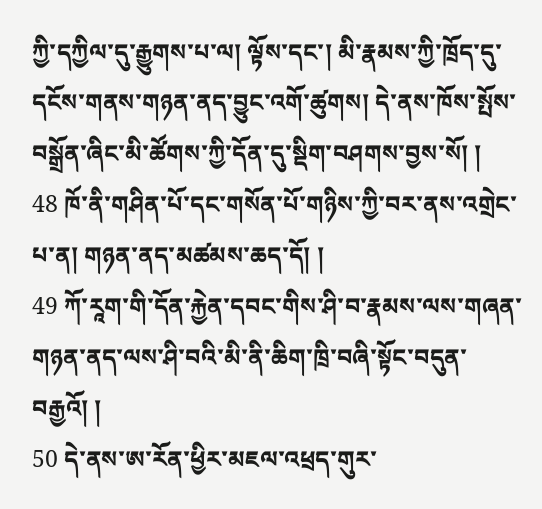ཀྱི་དཀྱིལ་དུ་རྒྱུགས་པ་ལ། ལྟོས་དང་། མི་རྣམས་ཀྱི་ཁྲོད་དུ་དངོས་གནས་གཉན་ནད་བྱུང་འགོ་ཚུགས། དེ་ནས་ཁོས་སྤོས་བསྒྲོན་ཞིང་མི་ཚོགས་ཀྱི་དོན་དུ་སྡིག་བཤགས་བྱས་སོ། །
48 ཁོ་ནི་གཤིན་པོ་དང་གསོན་པོ་གཉིས་ཀྱི་བར་ནས་འགྲེང་པ་ན། གཉན་ནད་མཚམས་ཆད་དོ། །
49 ཀོ་རཱག་གི་དོན་རྐྱེན་དབང་གིས་ཤི་བ་རྣམས་ལས་གཞན་གཉན་ནད་ལས་ཤི་བའི་མི་ནི་ཆིག་ཁྲི་བཞི་སྟོང་བདུན་བརྒྱའོ། །
50 དེ་ནས་ཨ་རོན་ཕྱིར་མཇལ་འཕྲད་གུར་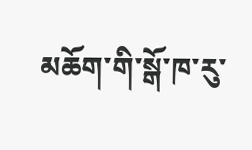མཆོག་གི་སྒོ་ཁ་རུ་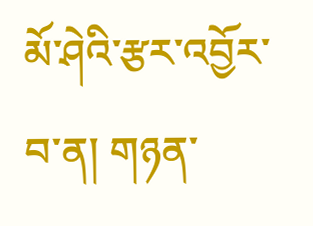མོ་ཤེའི་རྩར་འབྱོར་བ་ན། གཉན་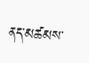ནད་མཚམས་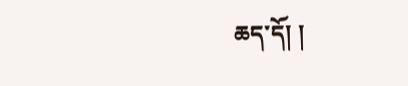ཆད་དོ། །